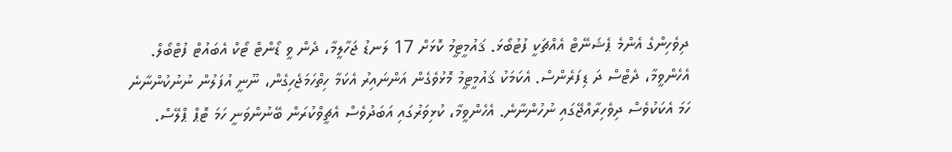ދިވެހިންގެ އެންމެ ޕެޝަނޭޓް އެއްޗަކީ ފުޓުބޯޅަ. ޤައުމީޓީމު ކޮޅަށް 17 ލަނޑު ޖަހާލީމާ، ދެން ވީ ޑޯންޓް ޓޯކް އެބައުޓް ފުޓްބޯލް. އެހެންވީމާ، ދެޓްސް ދަ ޑިފަރެންސް. އެކަމަކު ޤައުމީޓީމު މޮޅުވެގެން އަންނައިރު އެކަމާ ހިތްހަމަޖެހިގެން، ނޫނީ އުފަލުން ނުނުކުންނާނެ ހަމަ އެކަކުވެސް ދިވެހިރާއްޖޭގައި ނުހުންނާނެ. އެހެންވީމާ، ކުޅިވަރުގައި އަބަދުވެސް އެޗީވްކުރަން ބޭނުންވަނީ ހަމަ ޓޮޕް ޕްލޭސް.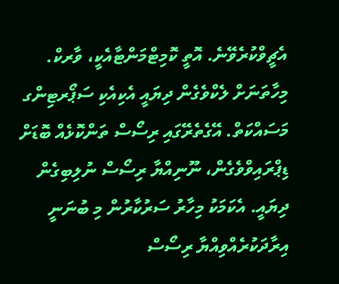އެޗީވްކުރެވޭނެ. އޮތީ ކޮމިޓްމަންޓާއެކީ، ވާރކް. މިހާތަނަށް ލެކްވެގެން ދިޔައީ އެކިއެކި ސަޕޯރޓިންގ މަސައްކަތް. އޭގެތެރޭގައި ރިސޯސް ތަންކޮޅެއް ބޮޑަށް ޑިޕްރައިވްވެގެން، ނޫނިއްޔާ ރިސޯސް ނުލިބިގެން ދިޔައީ. އެކަމަކު މިހާރު ސަރުކާރުން މި ބުނަނީ އިރާދަކުރެއްވިއްޔާ ރިސޯސް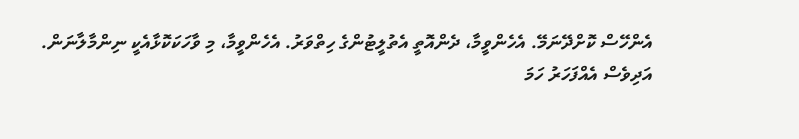އެންހޭސް ކޮށްދޭނަމޭ. އެހެންވީމާ، ދެންއޮތީ އެތުލީޓުންގެ ހިތްވަރު. އެހެންވީމާ، މި ވާހަކަކޮޅާއެކީ ނިންމާލާނަން.
އަދިވެސް އެއްފަހަރު ހަމަ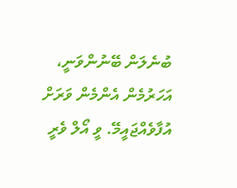ބުނެލަން ބޭނުންވަނީ، އަހަރުމެން އެންމެން ވަރަށް އުފާވެއްޖައީމޭ. ވީ އޯލް ވެރީ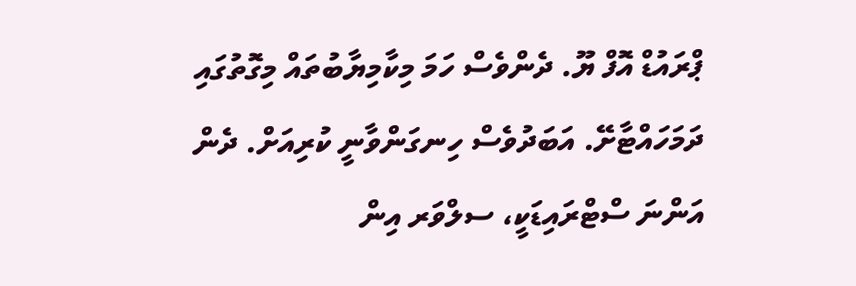ޕްރައުޑް އޮފް ޔޫ. ދެންވެސް ހަމަ މިކާމިޔާބުތައް މިގޮތުގައި ދަމަހައްޓާށޭ. އަބަދުވެސް ހިނގަންވާނީ ކުރިއަށް. ދެން އަންނަ ސްޓްރައިޑަކީ، ސލްވަރ އިން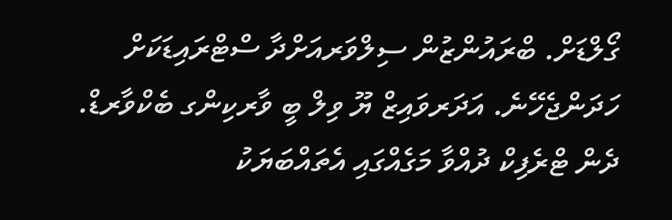ގޯލްޑަށް. ބްރައުންޒުން ސިލްވަރއަށްދާ ސްޓްރައިޑަކަށް ހަދަންޖެހޭނެ. އަދަރވައިޒް ޔޫ ވިލް ބީ ވާރކިންގ ބެކްވާރޑް. ދެން ޓްރެފިކް ދުއްވާ މަގެއްގައި އެތައްބަޔަކު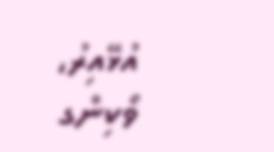އުޅޭއިރު، ވޯކިންގ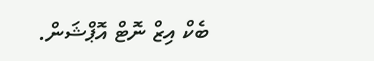ބެކް އިޒް ނޮޓް އޮޕްޝަން.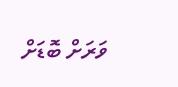ވަރަށް ބޮޑަށް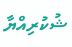ޝުކުރިއްޔާ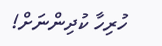ހުރިހާ ކުދިންނަށް!